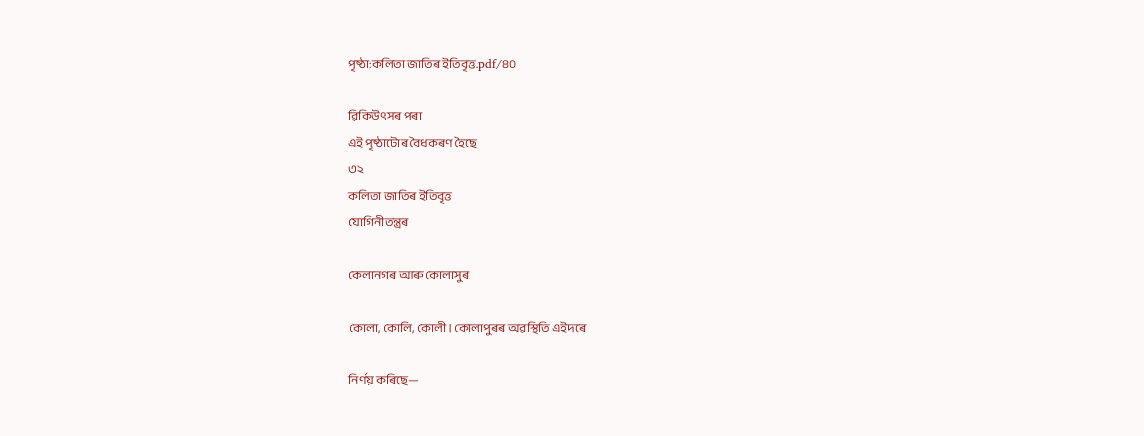পৃষ্ঠা:কলিতা জাতিৰ ইতিবৃত্ত.pdf/৪০

ৱিকিউৎসৰ পৰা
এই পৃষ্ঠাটোৰ বৈধকৰণ হৈছে
৩২
কলিতা জাতিৰ ইতিবৃত্ত
যোগিনীতন্ত্ৰৰ

কেলানগৰ আৰু কোলাসুৰ

কোলা, কোলি, কোলী। কোলাপুৰৰ অৱস্থিতি এইদৰে

নিৰ্ণয় কৰিছে—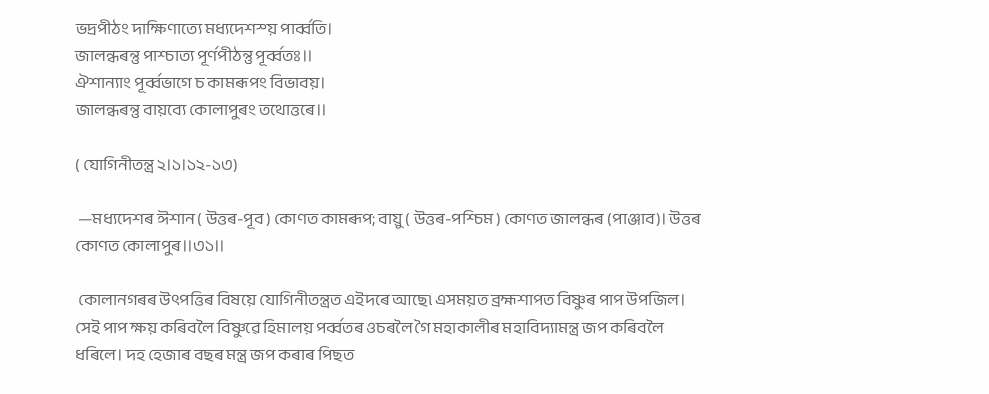ভদ্ৰপীঠং দাক্ষিণাত্যে মধ্যদেশস্য় পাৰ্ব্বতি।
জালন্ধৰন্তু পাশ্চাত্য পূৰ্ণপীঠন্তু পূৰ্ব্বতঃ॥
ঐশান্যাং পূৰ্ব্বভাগে চ কামৰূপং বিভাবয়।
জালন্ধৰন্তু বায়ব্যে কোলাপুৰং তথোত্তৰে॥

( যোগিনীতন্ত্ৰ ২।১।১২-১৩)

 —মধ্যদেশৰ ঈশান ( উত্তৰ-পূব ) কোণত কামৰূপ; বায়ু ( উত্তৰ-পশ্চিম ) কোণত জালন্ধৰ (পাঞ্জাব)। উত্তৰ কোণত কোলাপুৰ॥৩১॥

 কোলানগৰৰ উৎপত্তিৰ বিষয়ে যোগিনীতন্ত্ৰত এইদৰে আছে৷ এসময়ত ব্ৰহ্মশাপত বিষ্ণুৰ পাপ উপজিল। সেই পাপ ক্ষয় কৰিবলৈ বিষ্ণুৱে হিমালয় পৰ্ব্বতৰ ওচৰলৈ গৈ মহাকালীৰ মহাবিদ্যামন্ত্ৰ জপ কৰিবলৈ ধৰিলে। দহ হেজাৰ বছৰ মন্ত্ৰ জপ কৰাৰ পিছত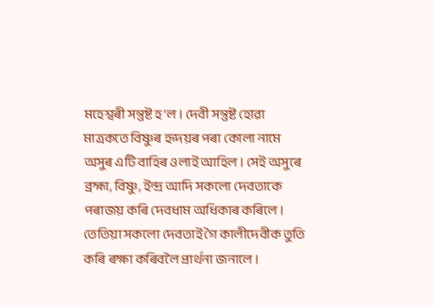মহেশ্বৰী সন্তুষ্ট হ’ল। দেবী সন্তুষ্ট হোৱা মাত্ৰকতে বিষ্ণুৰ হৃদয়ৰ পৰা কোলা নামে অসুৰ এটি বাহিৰ ওলাই আহিল। সেই অসুৰে ব্ৰহ্মা, বিষ্ণু, ইন্দ্ৰ আদি সকলো দেবতাকে পৰাজয় কৰি দেবধাম অধিকাৰ কৰিলে। তেতিয়া সকলো দেবতাই গৈ কালীদেবীক তুতি কৰি ৰক্ষা কৰিবলৈ প্ৰাৰ্থনা জনালে।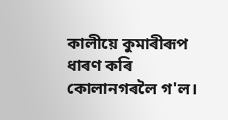কালীয়ে কুমাৰীৰূপ ধাৰণ কৰি কোলানগৰলৈ গ'ল।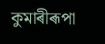কুমাৰীৰূপা